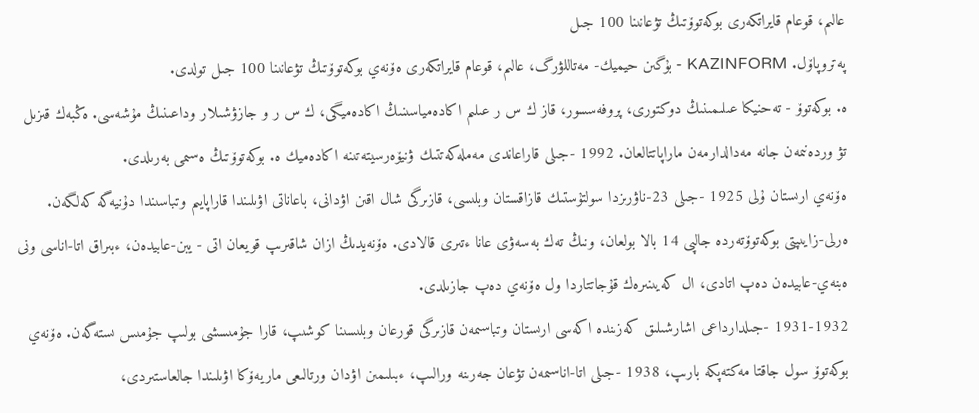عالىم، قوعام قايراتكەرى بوكەتوۆتىڭ تۋعانىنا 100 جىل
پەتروپاۆل. KAZINFORM - بۇگىن حيميك- مەتاللۋرگ، عالىم، قوعام قايراتكەرى ەۆنەي بوكەتوۆتىڭ تۋعانىنا 100 جىل تولدى.
ە. بوكەتوۆ - تەحنيكا عىلىمىنىڭ دوكتورى، پروفەسسور، قاز ك س ر عىلىم اكادەمياسىنىڭ اكادەميگى، ك س ر و جازۋشىلار وداعىنىڭ مۇشەسى. ەڭبەك قىزىل تۋ وردەنىمەن جانە مەدالدارمەن ماراپاتتالعان. 1992 -جىلى قاراعاندى مەملەكەتتىك ۋنيۆەرسيتەتىنە اكادەميك ە. بوكەتوۆتىڭ ەسىمى بەرىلدى.
ەۆنەي ارىستان ۇلى 1925 -جىلى 23-ناۋرىزدا سولتۇستىك قازاقستان وبلىسى، قازىرگى شال اقىن اۋدانى، باعاناتى اۋىلىندا قاراپايىم وتباسىندا دۇنيەگە كەلگەن. ەرلى-زايىپتى بوكەتوۆتەردە جالپى 14 بالا بولعان، ونىڭ تەك بەسەۋى عانا ءتىرى قالادى. ەۆنەيدىڭ ازان شاقىرىپ قويعان اتى - يبن-عابيدەن، ءبىراق اتا-اناسى ونى ەبنەي-عابيدەن دەپ اتادى، ال كەيىنىرەك قۇجاتتاردا ول ەۆنەي دەپ جازىلدى.
1931-1932 -جىلدارداعى اشارشىلىق كەزىندە اكەسى ارىستان وتباسىمەن قازىرگى قورعان وبلىسىنا كوشىپ، قارا جۇمىسشى بولىپ جۇمىس ىستەگەن. ەۆنەي بوكەتوۆ سول جاقتا مەكتەپكە بارىپ، 1938 -جىلى اتا-اناسىمەن تۋعان جەرىنە ورالىپ، ءبىلىمىن اۋدان ورتالىعى ماريەۆكا اۋىلىندا جالعاستىردى،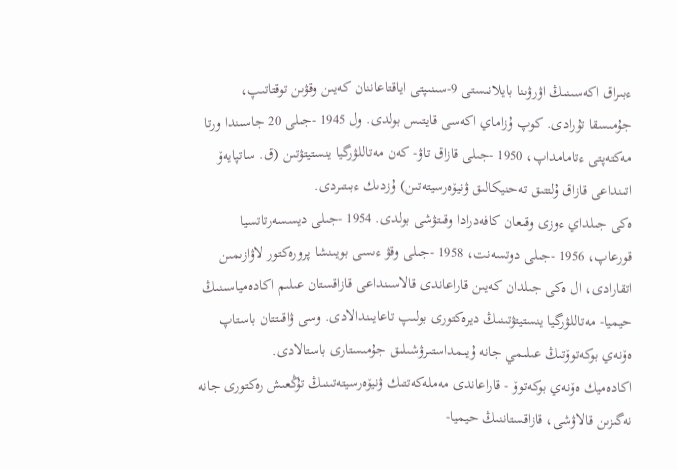ءبىراق اكەسىنىڭ اۋرۋىنا بايلانىستى 9-سىنىپتى اياقتاعاننان كەيىن وقۋىن توقتاتىپ، جۇمىسقا تۇرادى. كوپ ۇزاماي اكەسى قايتىس بولدى. ول 1945 -جىلى 20 جاسىندا ورتا مەكتەپتى ءتامامداپ، 1950 -جىلى قازاق تاۋ- كەن مەتاللۋرگيا ينستيتۋتىن (ق. ساتپايەۆ اتىنداعى قازاق ۇلتتىق تەحنيكالىق ۋنيۆەرسيتەتىن) ۇزدىك ءبىتىردى.
ەكى جىلداي ءوزى وقىعان كافەدرادا وقىتۋشى بولدى. 1954 -جىلى ديسسەرتاتسيا قورعاپ، 1956 -جىلى دوتسەنت، 1958 -جىلى وقۋ ءىسى بويىنشا پرورەكتور لاۋازىمىن اتقارادى، ال ەكى جىلدان كەيىن قاراعاندى قالاسىنداعى قازاقستان عىلىم اكادەمياسىنىڭ حيميا- مەتاللۋرگيا ينستيتۋتىنىڭ ديرەكتورى بولىپ تاعايىندالادى. وسى ۋاقىتتان باستاپ ەۆنەي بوكەتوۆتىڭ عىلىمي جانە ۇيىمداستىرۋشىلىق جۇمىستارى باستالادى.
اكادەميك ەۆنەي بوكەتوۆ - قاراعاندى مەملەكەتتىك ۋنيۆەرسيتەتىنىڭ تۇڭعىش رەكتورى جانە نەگىزىن قالاۋشى، قازاقستاننىڭ حيميا-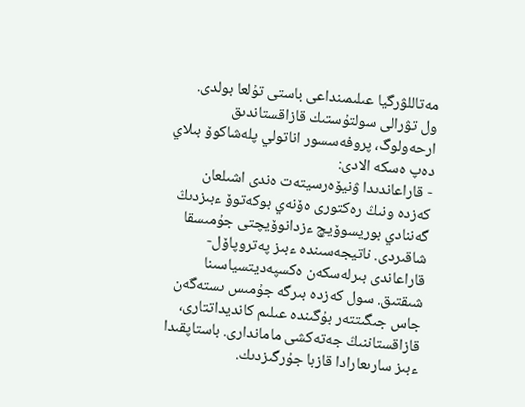مەتاللۋرگيا عىلىمىنداعى باستى تۇلعا بولدى.
ول تۋرالى سولتۇستىك قازاقستاندىق ارحەولوگ، پروفەسسور اناتولي پلەشاكوۆ بىلاي دەپ ەسكە الادى:
- قاراعاندىدا ۋنيۆەرسيتەت ەندى اشىلعان كەزدە ونىڭ رەكتورى ەۆنەي بوكەتوۆ ءبىزدىڭ گەننادي بوريسوۆيچ ءزدانوۆيچتى جۇمىسقا شاقىردى. ناتيجەسىندە ءبىز پەتروپاۆل- قاراعاندى بىرلەسكەن ەكسپەديتسياسىنا شىقتىق. سول كەزدە بىرگە جۇمىس ىستەگەن جاس جىگىتتەر بۇگىندە عىلىم كانديداتتارى، قازاقستاننىڭ جەتەكشى ماماندارى. باستاپقىدا ءبىز سارىعارادا قازبا جۇرگىزدىك.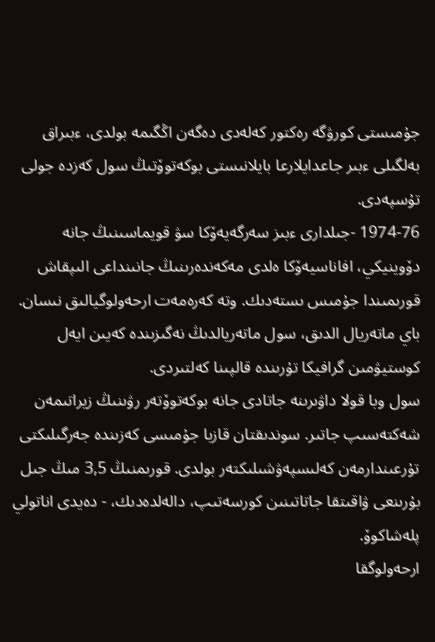جۇمىستى كورۋگە رەكتور كەلەدى دەگەن اڭگىمە بولدى، ءبىراق بەلگىلى ءبىر جاعدايلارعا بايلانىستى بوكەتوۆتىڭ سول كەزدە جولى تۇسپەدى.
1974-76 -جىلدارى ءبىز سەرگەيەۆكا سۋ قويماسىنىڭ جانە دۆوينيكي، افاناسيەۆكا ەلدى مەكەندەرىنىڭ جانىنداعى الىپقاش قورىمىندا جۇمىس ىستەدىك. وتە كەرەمەت ارحەولوگيالىق نىسان. باي ماتەريال الدىق، سول ماتەريالدىڭ نەگىزىندە كەيىن ايەل كوستيۋمىن گرافيكا تۇرىندە قالپىنا كەلتىردى.
سول وبا قولا داۋىرىنە جاتادى جانە بوكەتوۆتەر رۋىنىڭ زيراتىمەن شەكتەسىپ جاتىر. سوندىقتان قازبا جۇمىسى كەزىندە جەرگىلىكتى تۇرعىندارمەن كەلىسپەۋشىلىكتەر بولدى. قورىمنىڭ 3,5 مىڭ جىل بۇرىنعى ۋاقىتقا جاتاتىنىن كورسەتىپ، دالەلدەدىك، - دەيدى اناتولي پلەشاكوۆ.
ارحەولوگقا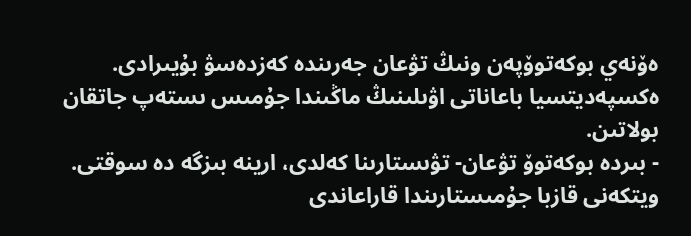ەۆنەي بوكەتوۆپەن ونىڭ تۋعان جەرىندە كەزدەسۋ بۇيىرادى. ەكسپەديتسيا باعاناتى اۋىلىنىڭ ماڭىندا جۇمىس ىستەپ جاتقان بولاتىن.
- بىردە بوكەتوۆ تۋعان- تۋىستارىنا كەلدى، ارينە بىزگە دە سوقتى. ويتكەنى قازبا جۇمىستارىندا قاراعاندى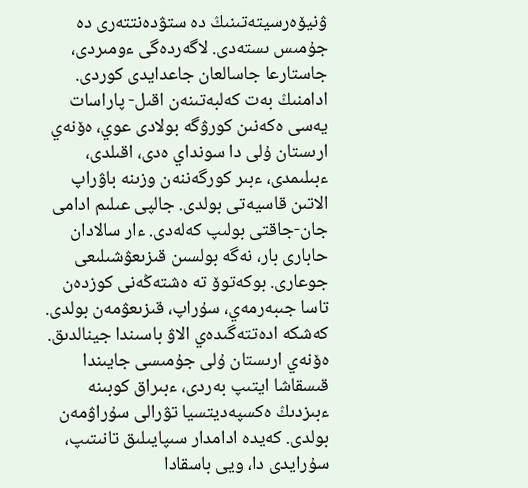ۋنيۆەرسيتەتىنىڭ دە ستۋدەنتتەرى دە جۇمىس ىستەدى. لاگەردەگى ءومىردى، جاستارعا جاسالعان جاعدايدى كوردى.
ادامنىڭ بەت كەلبەتىنەن اقىل- پاراسات يەسى ەكەنىن كورۋگە بولادى عوي، ەۆنەي ارىستان ۇلى دا سونداي ەدى، اقىلدى، ءبىلىمدى، ءبىر كورگەننەن وزىنە باۋراپ الاتىن قاسيەتى بولدى. جالپى عىلىم ادامى جان-جاقتى بولىپ كەلەدى. ءار سالادان حابارى بار، نەگە بولسىن قىزىعۋشىلىعى جوعارى. بوكەتوۆ تە ەشتەڭەنى كوزدەن تاسا جىبەرمەي، سۇراپ، قىزىعۋمەن بولدى. كەشكە ادەتتەگىدەي الاۋ باسىندا جينالدىق. ەۆنەي ارىستان ۇلى جۇمىسى جايىندا قىسقاشا ايتىپ بەردى، ءبىراق كوبىنە ءبىزدىڭ ەكسپەديتسيا تۋرالى سۇراۋمەن بولدى. كەيدە ادامدار سىپايىلىق تانىتىپ، سۇرايدى دا، ويى باسقادا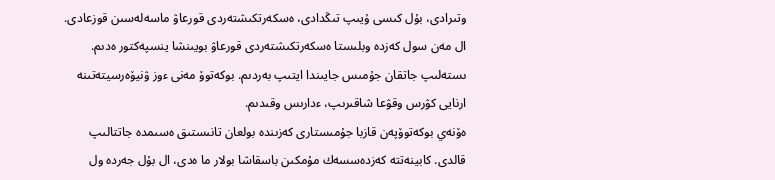وتىرادى، بۇل كىسى ۇيىپ تىڭدادى، ەسكەرتكىشتەردى قورعاۋ ماسەلەسىن قوزعادى. ال مەن سول كەزدە وبلىستا ەسكەرتكىشتەردى قورعاۋ بويىنشا ينسپەكتور ەدىم. ىستەلىپ جاتقان جۇمىس جايىندا ايتىپ بەردىم. بوكەتوۆ مەنى ءوز ۋنيۆەرسيتەتىنە ارنايى كۋرس وقۋعا شاقىرىپ، ءدارىس وقىدىم.
ەۆنەي بوكەتوۆپەن قازبا جۇمىستارى كەزىندە بولعان تانىستىق ەسىمدە جاتتالىپ قالدى. كابينەتتە كەزدەسسەك مۇمكىن باسقاشا بولار ما ەدى، ال بۇل جەردە ول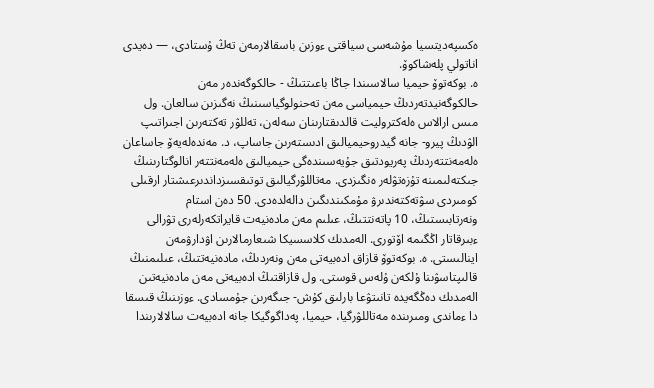ەكسپەديتسيا مۇشەسى سياقتى ءوزىن باسقالارمەن تەڭ ۇستادى، — دەيدى اناتولي پلەشاكوۆ.
ە. بوكەتوۆ حيميا سالاسىندا جاڭا باعىتتىڭ - حالكوگەندەر مەن حالكوگەنيدتەردىڭ حيمياسى مەن تەحنولوگياسىنىڭ نەگىزىن سالعان. ول مىس ارالاس ەلەكتروليت قالدىقتارىنان سەلەن، تەللۋر تەكتەرىن اجىراتىپ الۋدىڭ پيرو- جانە گيدروحيميالىق ادىستەرىن جاساپ، د. مەندەلەيەۆ جاساعان ەلەمەنتتەردىڭ پەريودتىق جۇيەسىندەگى حيميالىق ەلەمەنتتەر انالوگتارىنىڭ جىكتەلىمىنە تۇزەتۋلەر ەنگىزدى. مەتاللۋرگيالىق توتىقسىزداندىرعىشتار ارقىلى كومىردى سۋتەكتەندىرۋ مۇمكىندىگىن دالەلدەدى. 50 دەن استام ونەرتابىستىڭ، 10 پاتەنتتىڭ، عىلىم مەن مادەنيەت قايراتكەرلەرى تۋرالى ءبىرقاتار اڭگىمە اۆتورى. الەمدىك كلاسسيكا شىعارمالارىن اۋدارۋمەن اينالىستى. ە. بوكەتوۆ قازاق ادەبيەتى مەن ونەردىڭ، مادەنيەتتىڭ، عىلىمنىڭ قالىپتاسۋىنا ۇلكەن ۇلەس قوستى. ول قازاقتىڭ ادەبيەتى مەن مادەنيەتىن الەمدىك دەڭگەيدە تانىتۋعا بارلىق كۇش- جىگەرىن جۇمسادى. ءوزىنىڭ قىسقا دا ءماندى ومىرىندە مەتاللۋرگيا، حيميا، پەداگوگيكا جانە ادەبيەت سالالارىندا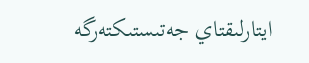ايتارلىقتاي جەتىستىكتەرگە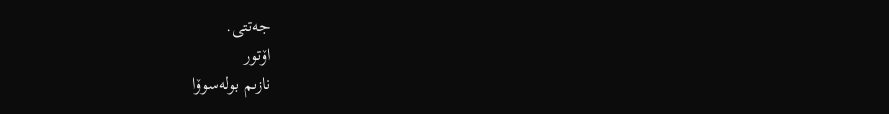جەتتى.
اۆتور
نازىم بولەسوۆا